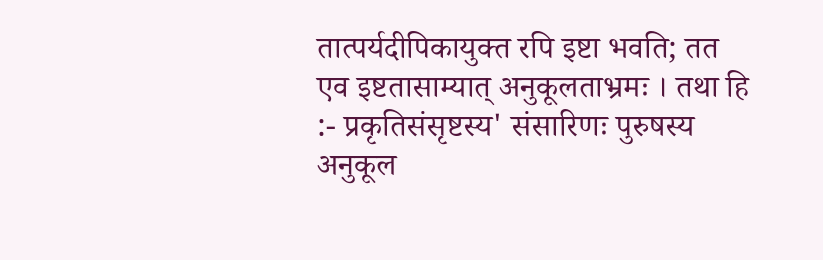तात्पर्यदीपिकायुक्त रपि इष्टा भवति; तत एव इष्टतासाम्यात् अनुकूलताभ्रमः । तथा हि :- प्रकृतिसंसृष्टस्य' संसारिणः पुरुषस्य अनुकूल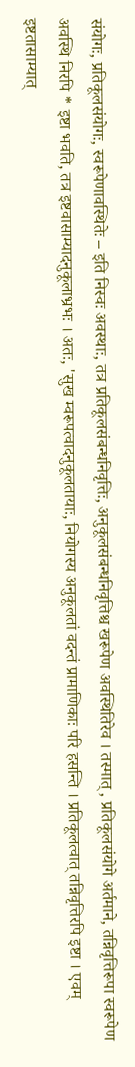संयोगः, प्रतिकूलसंयोगः, स्वरूपेणावस्थितेः – इति निस्वः अवस्थाः, तत्र प्रतिकूलसंबन्धनिवृत्तिः, अनुकूलसंबन्धनिवृत्तिश्च खरूपेण अवस्थितिरेव । तस्मात् , प्रतिकूलसंयोगे अर्तमाने, तन्निवृत्तिरूपा स्वरूपेण अवस्थि निरपि * इष्टा भवति, तत्र इष्टवासाम्यादनुकूलाभ्रभः । अतः, 'सुख म्वरूपत्वादनुकूलतायाः, नियोगस्य अनुकूलतां वदन्तं प्रामाणिकाः परि हसन्ति । प्रतिकूलत्वात् तन्निवृत्तिरपि इष्टा । एवम् इष्टतासाम्यात्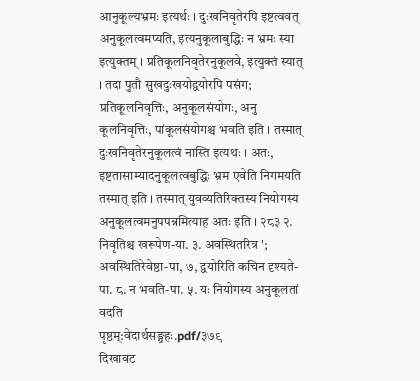आनुकूल्यभ्रमः इत्यर्थः । दुःखनिवृतेरपि इष्टत्ववत् अनुकूलत्वमप्यति, इत्यनुकूलाबुद्धिः न भ्रमः स्या इत्युक्तम् । प्रतिकूलनिवृतेरनुकूलवे, इत्युक्तं स्यात् । तदा पुतौ सुखदुःखयोद्वयोरपि पसंग; प्रतिकूलनिवृत्तिः, अनुकूलसंयोगः, अनु कूलनिवृत्तिः, पांकूलसंयोगश्च भवति इति । तस्मात् दुःखनिवृतेरनुकूलत्वं नास्ति इत्यथः । अतः, इष्टतासाम्यादनुकूलत्वबुद्धिः भ्रम एवेति निगमयति तस्मात् इति । तस्मात् युवव्यतिरिक्तस्य नियोगस्य अनुकूलत्वमनुपपन्नमित्याह अतः इति । २८३ २. निवृतिश्च खरूपेण-या. ३. अवस्थितरित्र '; अवस्थितिरेवेष्ठा-पा, ७, द्वयोरिति कचिन दृश्यते-पा. ८. न भवति-पा. ५. यः नियोगस्य अनुकूलतां वदति
पृष्ठम्:वेदार्थसङ्ग्रहः.pdf/३७९
दिखावट